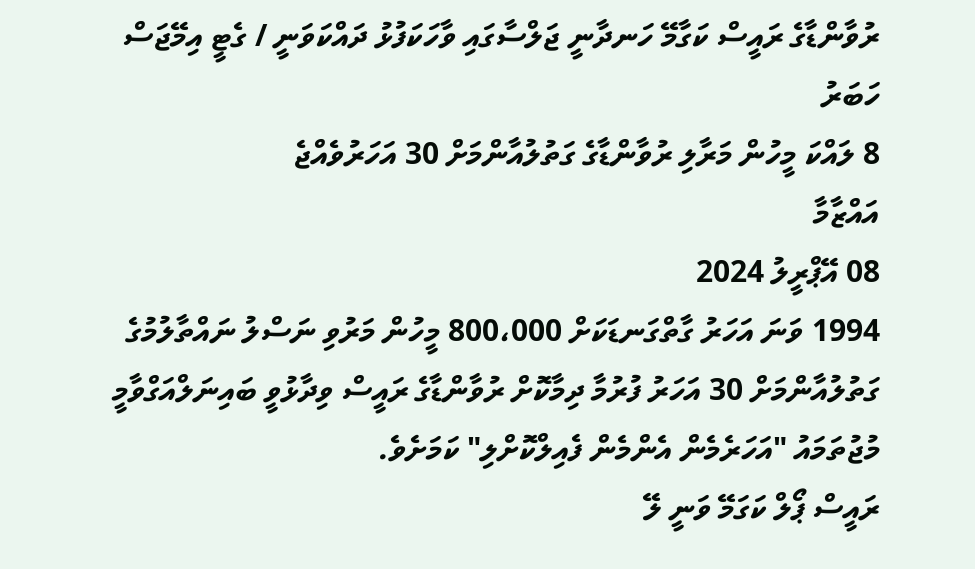ރުވާންޑާގެ ރައީސް ކަގާމޭ ހަނދާނީ ޖަލްސާގައި ވާހަކަފުޅު ދައްކަވަނީ / ގެޓީ އިމޭޖަސް
ހަބަރު
8 ލައްކަ މީހުން މަރާލި ރުވާންޑާގެ ގަތުލުއާންމަށް 30 އަހަރުވެއްޖެ
އައްޒާމާ
08 އޭޕްރީލު 2024
1994 ވަނަ އަހަރު ގާތްގަނޑަކަށް 800،000 މީހުން މަރުވި ނަސްލު ނައްތާލުމުގެ ގަތުލުއާންމަށް 30 އަހަރު ފުރުމާ ދިމާކޮށް ރުވާންޑާގެ ރައީސް ވިދާޅުވީ ބައިނަލްއަގްވާމީ މުޖުތަމައު "އަހަރެމެން އެންމެން ފެއިލްކޮށްލި" ކަމަށެވެ.
ރައީސް ޕޯލް ކަގަމޭ ވަނީ ލޭ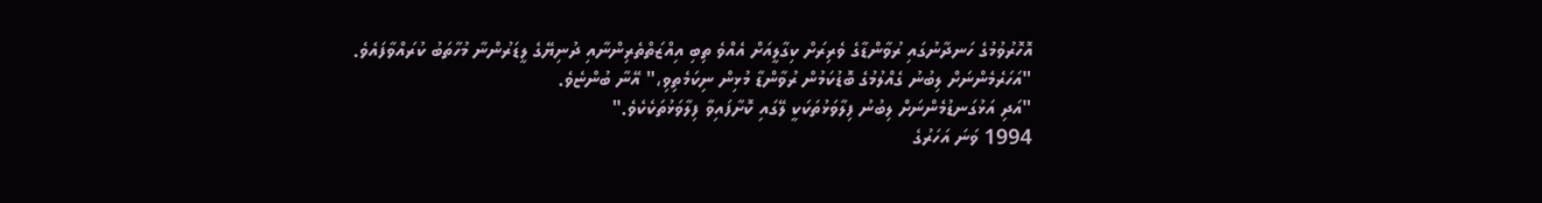އޮހޮރުވުމުގެ ހަނދާނުގައި ރުވާންޑާގެ ވެރިރަށް ކިގާލީއަށް އެއްވެ ތިބި އިއްޒަތްތެރިންނާއި ދުނިޔޭގެ ލީޑަރުންނާ މުހާތަބު ކުރައްވާފައެވެ.
"އަހަރެމެންނަށް ލިބުނު ގެއްލުމުގެ ބޮޑުކަމުން ރުވާންޑާ މުޅިން ނިކަމެތިވި،" އޭނާ ބުންޏެވެ.
"އަދި އަޅުގަނޑުމެންނަށް ލިބުނު ފިލާވަޅުތަކަކީ ލޭގައި ކޮށާފައިވާ ފިލާވަޅުތަކެކެވެ."
1994 ވަނަ އަހަރުގެ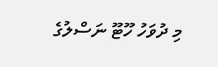މި ދުވަހު ހޫޓޫ ނަސްލުގެ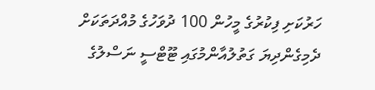ހަރުކަށި ފިކުރުގެ މީހުން 100 ދުވަހުގެ މުއްދަތަކަށް ދެމިގެންދިޔަ ގަތުލުއާންމުގައި ޓޫޓްސީ ނަސްލުގެ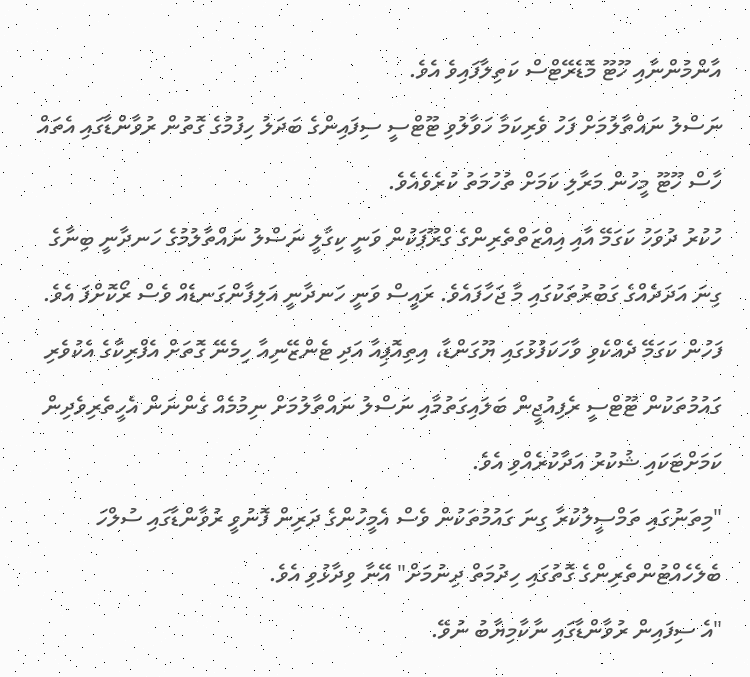އާންމުންނާއި ހޫޓޫ މޮޑެރޭޓްސް ކަތިލާފައިވެ އެވެ.
ނަސްލު ނައްތާލުމަށް ފަހު ވެރިކަމާ ހަވާލުވި ޓޫޓްސީ ސިފައިންގެ ބަދަލު ހިފުމުގެ ގޮތުން ރުވާންޑާގައި އެތައް ހާސް ހޫޓޫ މީހުން މަރާލި ކަމަށް ތުހުމަތު ކުރެވެއެވެ.
ހުކުރު ދުވަހު ކަގަމޭ އާއި އިއްޒަތްތެރިންގެ ގްރޫޕަކުން ވަނީ ކިގާލީ ނަސްލު ނައްތާލުމުގެ ހަނދާނީ ބިނާގެ ގިނަ އަދަދެއްގެ ގަބުރުތަކުގައި މާ ޖަހާފައެވެ. ރައީސް ވަނީ ހަނދާނީ އަލިފާންގަނޑެއް ވެސް ރޯކޮށްފަ އެވެ.
ފަހުން ކަގަމޭ ދެއްކެވި ވާހަކަފުޅުގައި ޔޫގަންޑާ، އިތިއޮޕިއާ އަދި ޓެންޒޭނިއާ ހިމެނޭ ގޮތަށް އެފްރިކާގެ އެކުވެރި ގައުމުތަކުން ޓޫޓްސީ ރެފިއުޖީން ބަލައިގަތުމާއި ނަސްލު ނައްތާލުމަށް ނިމުމެއް ގެންނަން އެހީތެރިވެދިން ކަމަށްޓަކައި ޝުކުރު އަދާކުރެއްވި އެވެ.
"މިތަނުގައި ތަމްސީލުކުރާ ގިނަ ގައުމުތަކުން ވެސް އެމީހުންގެ ދަރިން ފޮނުވީ ރުވާންޑާގައި ސުލްހަ ބެލެހެއްޓުންތެރިންގެ ގޮތުގައި ހިދުމަތް ދިނުމަށް" އޭނާ ވިދާޅުވި އެވެ.
"އެ ސިފައިން ރުވާންޑާގައި ނާކާމިޔާބު ނުވޭ.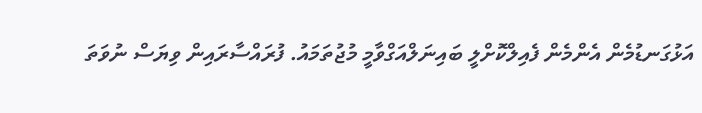އަޅުގަނޑުމެން އެންމެން ފެއިލްކޮށްލީ ބައިނަލްއަގްވާމީ މުޖުތަމައު. ފުރައްސާރައިން ވިޔަސް ނުވަތަ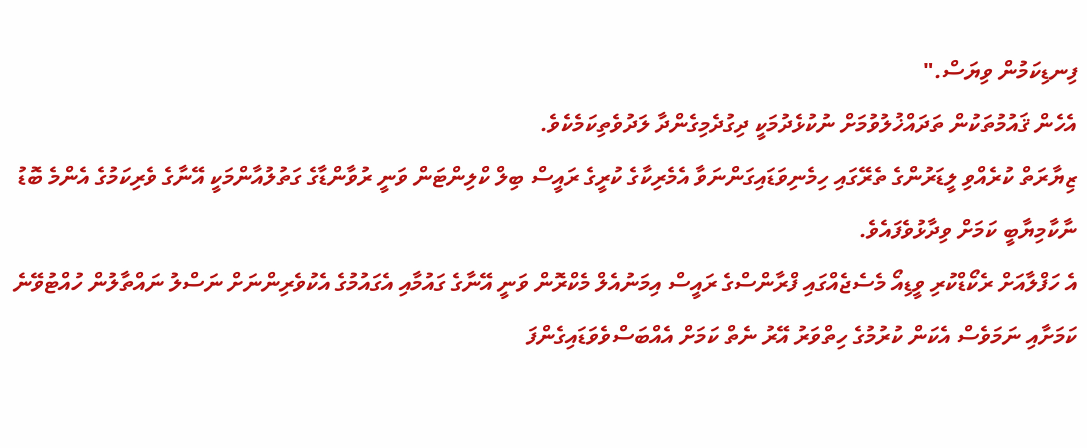ފިނޑިކަމުން ވިޔަސް."
އެހެން ޤައުމުތަކުން ތަދައްޚުލުވުމަށް ނުކުޅެދުމަކީ ދިގުދެމިގެންދާ ލަދުވެތިކަމެކެވެ.
ޒިޔާރަތް ކުރެއްވި ލީޑަރުންގެ ތެރޭގައި ހިމެނިވަޑައިގަންނަވާ އެމެރިކާގެ ކުރީގެ ރައީސް ބިލް ކްލިންޓަން ވަނީ ރުވާންޑާގެ ގަތުލުއާންމަކީ އޭނާގެ ވެރިކަމުގެ އެންމެ ބޮޑު ނާކާމިޔާބީ ކަމަށް ވިދާޅުވެފައެވެ.
އެ ހަފްލާއަށް ރެކޯޑްކުރި ވީޑިއޯ މެސެޖެއްގައި ފްރާންސްގެ ރައީސް އިމަނުއެލް މެކްރޮން ވަނީ އޭނާގެ ގައުމާއި އެގައުމުގެ އެކުވެރިންނަށް ނަސްލު ނައްތާލުން ހުއްޓުވޭނެ ކަމަށާއި ނަމަވެސް އެކަން ކުރުމުގެ ހިތްވަރު އޭރު ނެތް ކަމަށް އެއްބަސްވެވަޑައިގެންފަ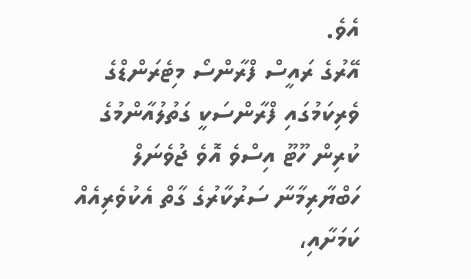އެވެ.
އޭރުގެ ރައީސް ފްރާންސޯ މިޓެރަންޑްގެ ވެރިކަމުގައި ފްރާންސަކީ ގަތުލުއާންމުގެ ކުރިން ހޫޓޫ އިސްވެ އޮވެ ޖުވެނަލް ހަބްޔާރިމާނާ ސަރުކާރުގެ ގާތް އެކުވެރިއެއް ކަމަށާއި،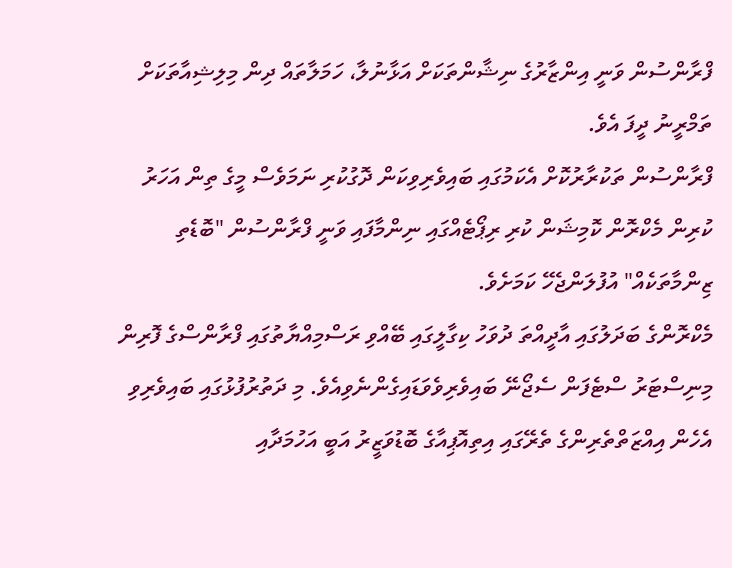ފްރާންސުން ވަނީ އިންޒާރުގެ ނިޝާންތަކަށް އަޅާނުލާ، ހަމަލާތައް ދިން މިލިޝިއާތަކަށް ތަމްރީނު ދީފަ އެވެ.
ފްރާންސުން ތަކުރާރުކޮށް އެކަމުގައި ބައިވެރިވިކަން ދޮގުކުރި ނަމަވެސް މީގެ ތިން އަހަރު ކުރިން މެކްރޮން ކޮމިޝަން ކުރި ރިޕޯޓެއްގައި ނިންމާފައި ވަނީ ފްރާންސުން "ބޮޑެތި ޒިންމާތަކެއް" އުފުލަންޖެހޭ ކަމަށެވެ.
މެކްރޮންގެ ބަދަލުގައި އާދީއްތަ ދުވަހު ކިގާލީގައި ބޭއްވި ރަސްމިއްޔާތުގައި ފްރާންސްގެ ފޮރިން މިނިސްޓަރު ސްޓެފަން ސެޖޯނޭ ބައިވެރިވެވަޑައިގެންނެވިއެވެ. މި ދަތުރުފުޅުގައި ބައިވެރިވި އެހެން އިއްޒަތްތެރިންގެ ތެރޭގައި އިތިއޮޕިއާގެ ބޮޑުވަޒީރު އަބީ އަހުމަދާއި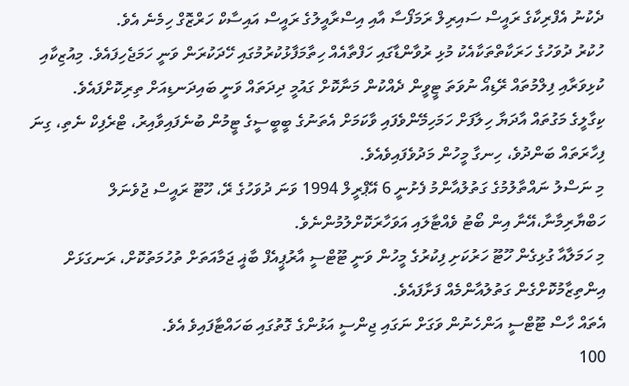ދެކުނު އެފްރިކާގެ ރައީސް ސައިރިލް ރަމަފޯސާ އާއި އިސްރާއީލުގެ ރައީސް އައިސާކް ހަރްޒޮގް ހިމެނެ އެވެ.
ހުކުރު ދުވަހުގެ ހަރަކާތްތަކާއެކު މުޅި ރުވާންޑާގައި ހަފްތާއެއް ހިތާމަފާޅުކުރުމުގައި ހޭދަކުރަން ވަނީ ހަމަޖެހިފައެވެ. މިއުޒިކާއި ކުޅިވަރާއި ފިލްމުތައް ރޭޑިއޯ ނުވަތަ ޓީވީން ދެއްކުން މަނާކޮށް ގައުމީ ދިދަތައް ވަނީ ބައިދަނޑިއަށް ތިރިކޮށްފައެވެ.
ކިގާލީގެ މަގުތައް އާދަޔާ ހިލާފަށް ހަމަހިމޭންވެފައި ވާކަމަށް އެތަނުގެ ބީބީސީގެ ޓީމުން ބުނެފައިވާއިރު، ޓްރެފިކް ނެތި، ގިނަ ފިހާރަތައް ބަންދުވެ، ހިނގާ މީހުން މަދުވެފައިވެއެވެ.
މި ނަސްލު ނައްތާލުމުގެ ގަތުލުއާންމު ފެށުނީ 6 އޭޕްރީލް 1994 ވަނަ ދުވަހުގެ ރޭ، ހޫޓޫ ރައީސް ޖުވެނަލް ހަބްޔާރިމާނާ،އޭނާ އިން ބޯޓު ވެއްޓާލައި އަވަހާރަކޮށްލުމުންނެވެ.
މި ހަމަލާއާ ގުޅިގެން ހޫޓޫ ހަރުކަށި ފިކުރުގެ މީހުން ވަނީ ޓޫޓްސީ އާރުޕީއެފް ބާޣީ ޖަމާއަތަށް ތުހުމަތުކޮށް، ރަނގަޅަށް އިންތިޒާމުކޮށްގެން ގަތުލުއާންމެއް ފަށާފައެވެ.
އެތައް ހާސް ޓޫޓްސީ އަންހެނުން ވަގަށް ނަގައި ޖިންސީ އަޅުންގެ ގޮތުގައި ބަހައްޓާފައިވެ އެވެ.
100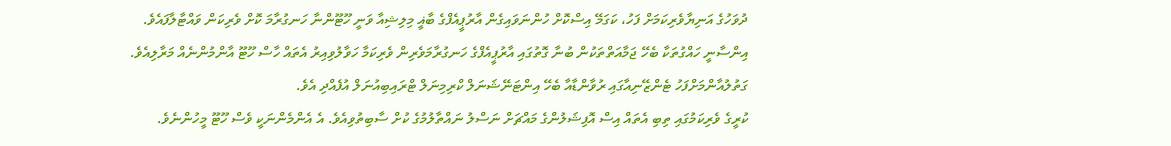ދުވަހުގެ އަނިޔާވެރިކަމަށް ފަހު، ކަގަމޭ އިސްކޮށް ހުންނަވައިގެން އާރުޕީއެފްގެ ބާޣީ މިލިޝިއާ ވަނީ ހޫޓޫންނާ ހަނގުރާމަ ކޮށް ވެރިކަން ވައްޓާލާފައެވެ.
އިންސާނީ ހައްގުތަކާ ބެހޭ ޖަމާއަތްތަކުން ބުނާ ގޮތުގައި އާރުޕީއެފްގެ ހަނގުރާމަވެރިން ވެރިކަމާ ހަވާލުވިއިރު އެތައް ހާސް ހޫޓޫ އާންމުންނެއް މަރާލިއެވެ.
ގަތުލުއާންމަށްފަހު ޓެންޒޭނިއާގައި ރުވާންޑާއާ ބެހޭ އިންޓަނޭޝަނަލް ކްރިމިނަލް ޓްރައިބިއުނަލް އުފެއްދި އެވެ.
ކުރީގެ ވެރިކަމުގައި ތިބި އެތައް އިސް އޮފިޝަލުންގެ މައްޗަށް ނަސްލު ނައްތާލުމުގެ ކުށް ސާބިތުވިއެވެ. އެ އެންމެންނަކީ ވެސް ހޫޓޫ މީހުންނެވެ.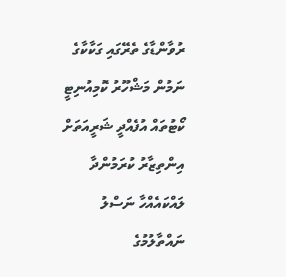ރުވާންޑާގެ ތެރޭގައި ގަކާކާގެ ނަމުން މަޝްހޫރު ކޮމިއުނިޓީ ކޯޓުތައް އުފެއްދީ ޝަރީއަތަށް އިންތިޒާރު ކުރަމުންދާ ލައްކައެއްހާ ނަސްލު ނައްތާލުމުގެ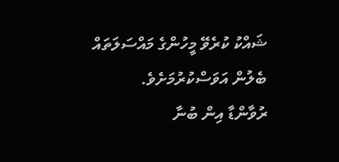ޝައްކު ކުރެވޭ މީހުންގެ މައްސަލަތައް ބެލުން އަވަސްކުރުމަށެވެ.
ރުވާންޑާ އިން ބުނާ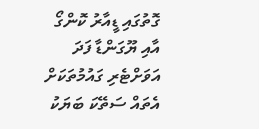ގޮތުގައި ޑީއާރު ކޮންގޯ އާއި ޔޫގަންޑާ ފަދަ އަވަށްޓެރި ގައުމުތަކަށް އެތައް ސަތޭކަ ބަޔަކު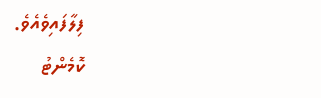ފިލާފައިވެއެވެ.
ކޮމެންޓު